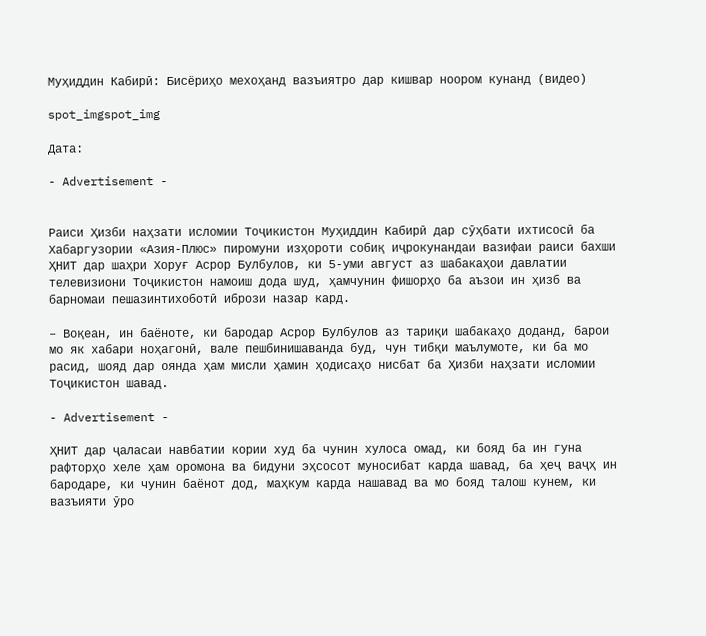Муҳиддин Кабирӣ: Бисёриҳо мехоҳанд вазъиятро дар кишвар ноором кунанд (видео)

spot_imgspot_img

Дата:

- Advertisement -


Раиси Ҳизби наҳзати исломии Тоҷикистон Муҳиддин Кабирӣ дар сӯҳбати ихтисосӣ ба Хабаргузории «Азия-Плюс» пиромуни изҳороти собиқ иҷрокунандаи вазифаи раиси бахши ҲНИТ дар шаҳри Хоруғ Асрор Булбулов, ки 5-уми август аз шабакаҳои давлатии телевизиони Тоҷикистон намоиш дода шуд, ҳамчунин фишорҳо ба аъзои ин ҳизб ва барномаи пешазинтихоботӣ ибрози назар кард.

– Воқеан, ин баёноте, ки бародар Асрор Булбулов аз тариқи шабакаҳо доданд, барои мо як хабари ноҳагонӣ, вале пешбинишаванда буд, чун тибқи маълумоте, ки ба мо расид, шояд дар оянда ҳам мисли ҳамин ҳодисаҳо нисбат ба Ҳизби наҳзати исломии Тоҷикистон шавад.

- Advertisement -

ҲНИТ дар ҷаласаи навбатии кории худ ба чунин хулоса омад, ки бояд ба ин гуна рафторҳо хеле ҳам оромона ва бидуни эҳсосот муносибат карда шавад, ба ҳеҷ ваҷҳ ин бародаре, ки чунин баёнот дод, маҳкум карда нашавад ва мо бояд талош кунем, ки вазъияти ӯро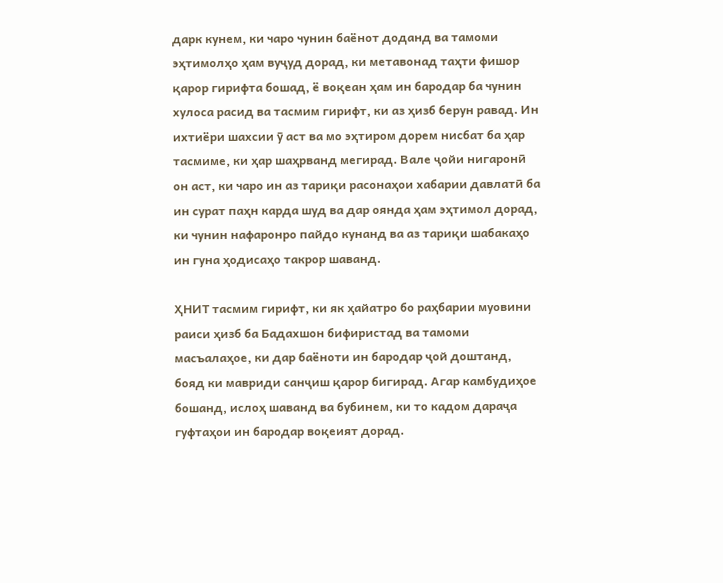дарк кунем, ки чаро чунин баёнот доданд ва тамоми эҳтимолҳо ҳам вуҷуд дорад, ки метавонад таҳти фишор қарор гирифта бошад, ё воқеан ҳам ин бародар ба чунин хулоса расид ва тасмим гирифт, ки аз ҳизб берун равад. Ин ихтиёри шахсии ӯ аст ва мо эҳтиром дорем нисбат ба ҳар тасмиме, ки ҳар шаҳрванд мегирад. Вале ҷойи нигаронӣ он аст, ки чаро ин аз тариқи расонаҳои хабарии давлатӣ ба ин сурат паҳн карда шуд ва дар оянда ҳам эҳтимол дорад, ки чунин нафаронро пайдо кунанд ва аз тариқи шабакаҳо ин гуна ҳодисаҳо такрор шаванд.

ҲНИТ тасмим гирифт, ки як ҳайатро бо раҳбарии муовини раиси ҳизб ба Бадахшон бифиристад ва тамоми масъалаҳое, ки дар баёноти ин бародар ҷой доштанд, бояд ки мавриди санҷиш қарор бигирад. Агар камбудиҳое бошанд, ислоҳ шаванд ва бубинем, ки то кадом дараҷа гуфтаҳои ин бародар воқеият дорад.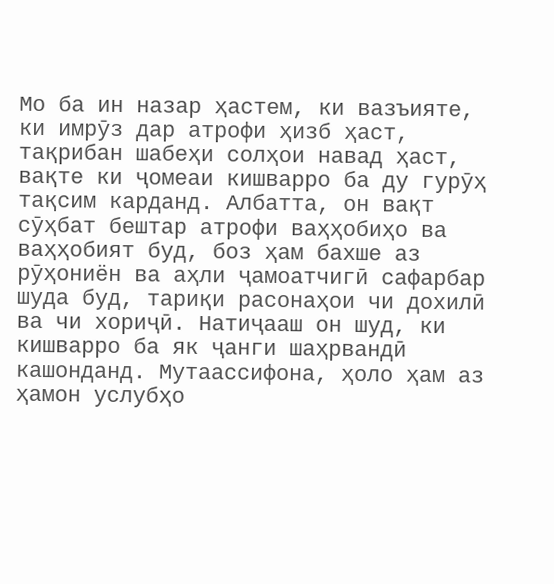Мо ба ин назар ҳастем, ки вазъияте, ки имрӯз дар атрофи ҳизб ҳаст, тақрибан шабеҳи солҳои навад ҳаст, вақте ки ҷомеаи кишварро ба ду гурӯҳ тақсим карданд. Албатта, он вақт сӯҳбат бештар атрофи ваҳҳобиҳо ва ваҳҳобият буд, боз ҳам бахше аз рӯҳониён ва аҳли ҷамоатчигӣ сафарбар шуда буд, тариқи расонаҳои чи дохилӣ ва чи хориҷӣ. Натиҷааш он шуд, ки кишварро ба як ҷанги шаҳрвандӣ кашонданд. Мутаассифона, ҳоло ҳам аз ҳамон услубҳо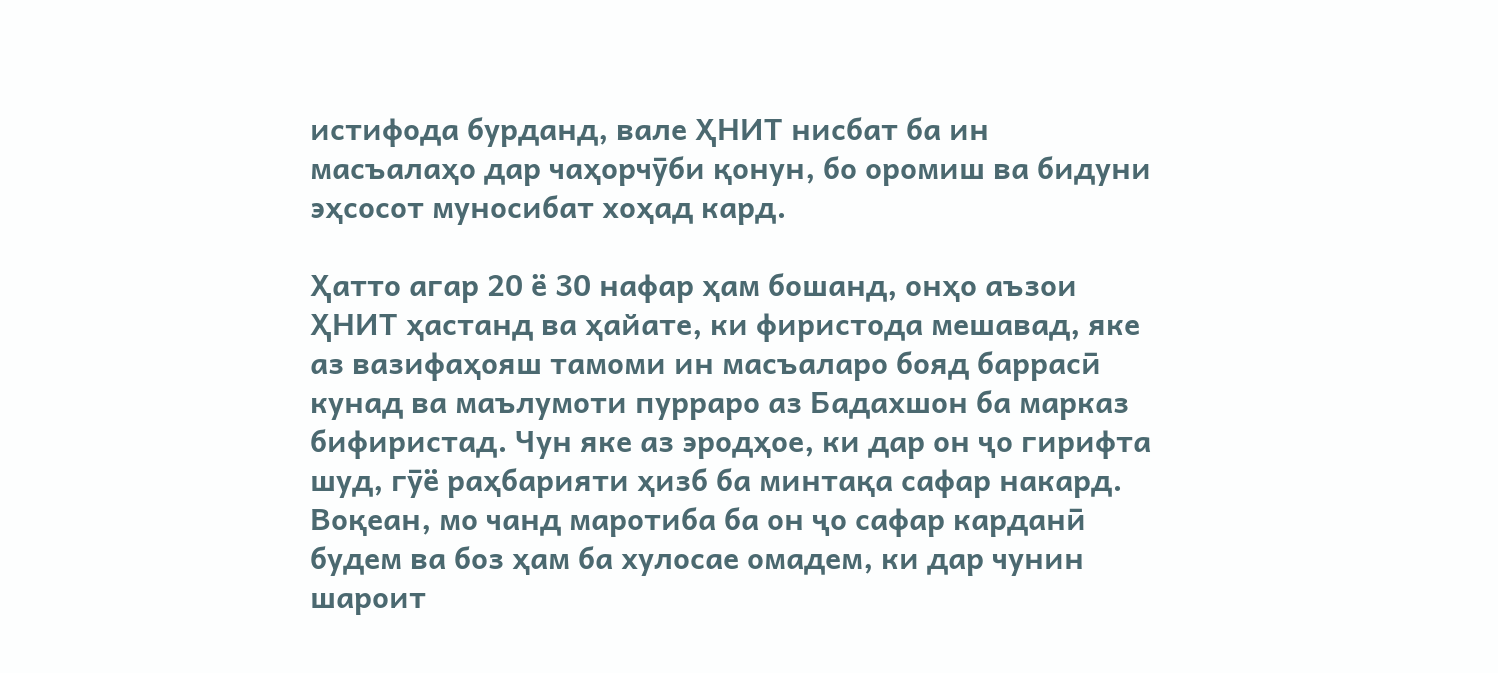истифода бурданд, вале ҲНИТ нисбат ба ин масъалаҳо дар чаҳорчӯби қонун, бо оромиш ва бидуни эҳсосот муносибат хоҳад кард.

Ҳатто агар 20 ё 30 нафар ҳам бошанд, онҳо аъзои ҲНИТ ҳастанд ва ҳайате, ки фиристода мешавад, яке аз вазифаҳояш тамоми ин масъаларо бояд баррасӣ кунад ва маълумоти пурраро аз Бадахшон ба марказ бифиристад. Чун яке аз эродҳое, ки дар он ҷо гирифта шуд, гӯё раҳбарияти ҳизб ба минтақа сафар накард. Воқеан, мо чанд маротиба ба он ҷо сафар карданӣ будем ва боз ҳам ба хулосае омадем, ки дар чунин шароит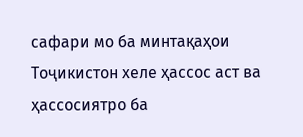сафари мо ба минтақаҳои Тоҷикистон хеле ҳассос аст ва ҳассосиятро ба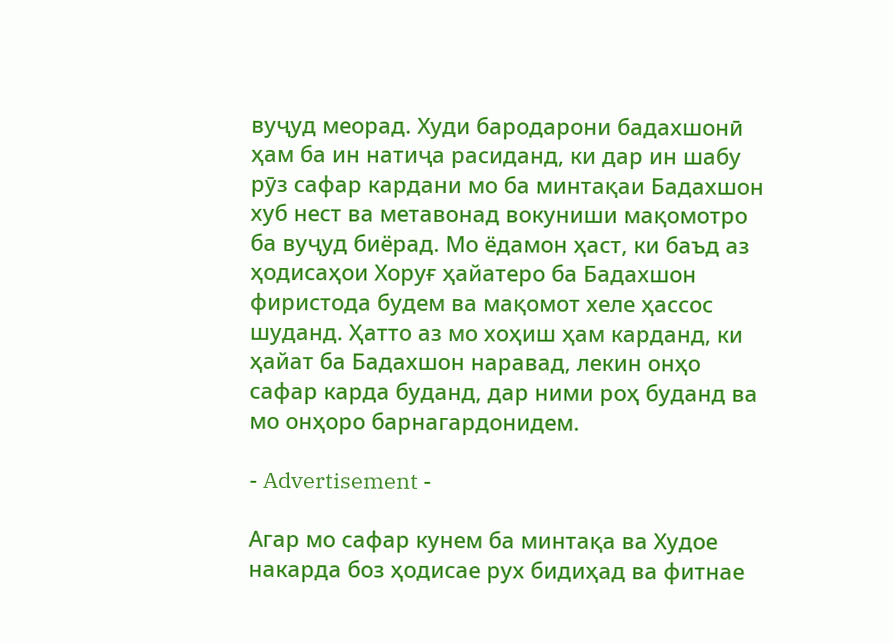вуҷуд меорад. Худи бародарони бадахшонӣ ҳам ба ин натиҷа расиданд, ки дар ин шабу рӯз сафар кардани мо ба минтақаи Бадахшон хуб нест ва метавонад вокуниши мақомотро ба вуҷуд биёрад. Мо ёдамон ҳаст, ки баъд аз ҳодисаҳои Хоруғ ҳайатеро ба Бадахшон фиристода будем ва мақомот хеле ҳассос шуданд. Ҳатто аз мо хоҳиш ҳам карданд, ки ҳайат ба Бадахшон наравад, лекин онҳо сафар карда буданд, дар ними роҳ буданд ва мо онҳоро барнагардонидем.

- Advertisement -

Агар мо сафар кунем ба минтақа ва Худое накарда боз ҳодисае рух бидиҳад ва фитнае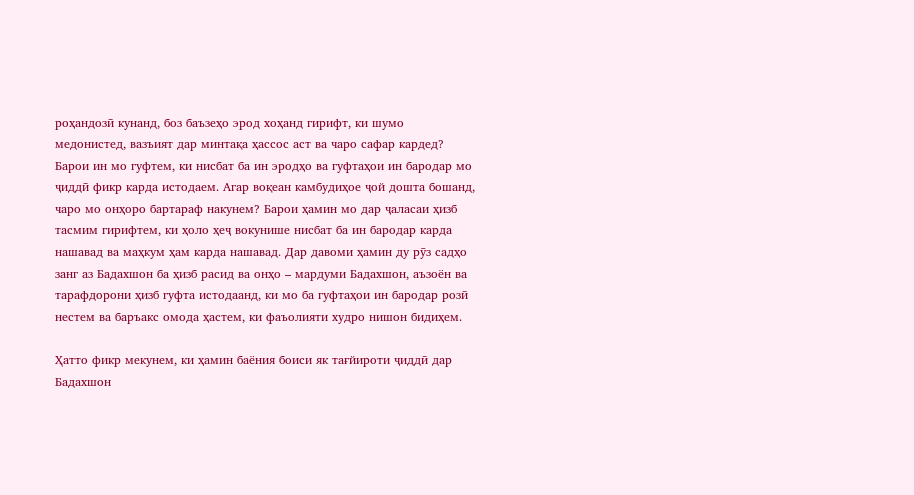роҳандозӣ кунанд, боз баъзеҳо эрод хоҳанд гирифт, ки шумо медонистед, вазъият дар минтақа ҳассос аст ва чаро сафар кардед? Барои ин мо гуфтем, ки нисбат ба ин эродҳо ва гуфтаҳои ин бародар мо ҷиддӣ фикр карда истодаем. Агар воқеан камбудиҳое ҷой дошта бошанд, чаро мо онҳоро бартараф накунем? Барои ҳамин мо дар ҷаласаи ҳизб тасмим гирифтем, ки ҳоло ҳеҷ вокунише нисбат ба ин бародар карда нашавад ва маҳкум ҳам карда нашавад. Дар давоми ҳамин ду рӯз садҳо занг аз Бадахшон ба ҳизб расид ва онҳо – мардуми Бадахшон, аъзоён ва тарафдорони ҳизб гуфта истодаанд, ки мо ба гуфтаҳои ин бародар розӣ нестем ва баръакс омода ҳастем, ки фаъолияти худро нишон бидиҳем.

Ҳатто фикр мекунем, ки ҳамин баёния боиси як тағйироти ҷиддӣ дар Бадахшон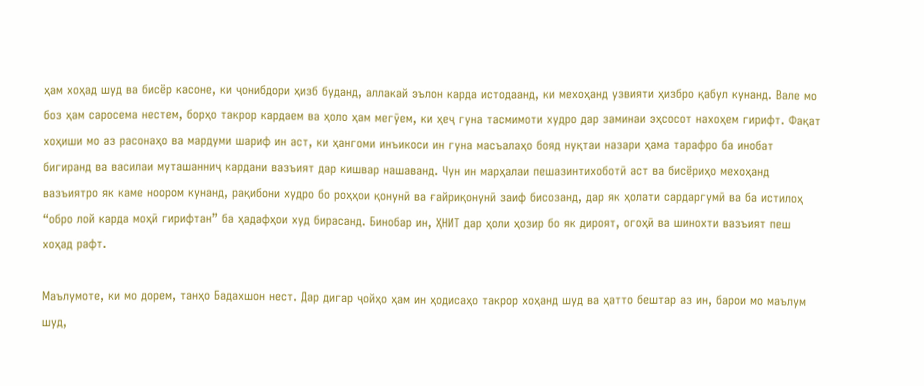ҳам хоҳад шуд ва бисёр касоне, ки ҷонибдори ҳизб буданд, аллакай эълон карда истодаанд, ки мехоҳанд узвияти ҳизбро қабул кунанд. Вале мо боз ҳам саросема нестем, борҳо такрор кардаем ва ҳоло ҳам мегӯем, ки ҳеҷ гуна тасмимоти худро дар заминаи эҳсосот нахоҳем гирифт. Фақат хоҳиши мо аз расонаҳо ва мардуми шариф ин аст, ки ҳангоми инъикоси ин гуна масъалаҳо бояд нуқтаи назари ҳама тарафро ба инобат бигиранд ва василаи муташанниҷ кардани вазъият дар кишвар нашаванд. Чун ин марҳалаи пешазинтихоботӣ аст ва бисёриҳо мехоҳанд вазъиятро як каме ноором кунанд, рақибони худро бо роҳҳои қонунӣ ва ғайриқонунӣ заиф бисозанд, дар як ҳолати сардаргумӣ ва ба истилоҳ “обро лой карда моҳӣ гирифтан” ба ҳадафҳои худ бирасанд. Бинобар ин, ҲНИТ дар ҳоли ҳозир бо як дироят, огоҳӣ ва шинохти вазъият пеш хоҳад рафт.

Маълумоте, ки мо дорем, танҳо Бадахшон нест. Дар дигар ҷойҳо ҳам ин ҳодисаҳо такрор хоҳанд шуд ва ҳатто бештар аз ин, барои мо маълум шуд,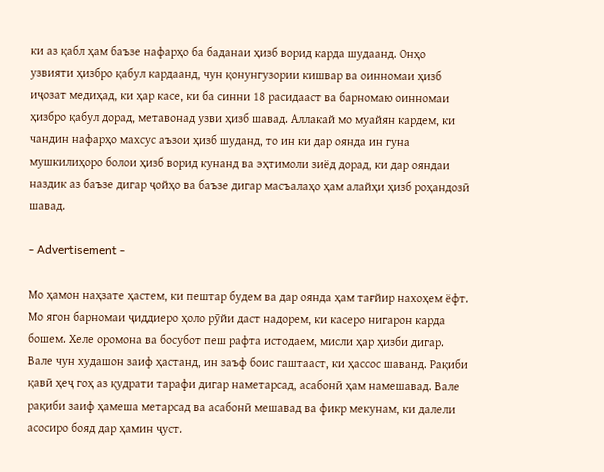ки аз қабл ҳам баъзе нафарҳо ба баданаи ҳизб ворид карда шудаанд. Онҳо узвияти ҳизбро қабул кардаанд, чун қонунгузории кишвар ва оинномаи ҳизб иҷозат медиҳад, ки ҳар касе, ки ба синни 18 расидааст ва барномаю оинномаи ҳизбро қабул дорад, метавонад узви ҳизб шавад. Аллакай мо муайян кардем, ки чандин нафарҳо махсус аъзои ҳизб шуданд, то ин ки дар оянда ин гуна мушкилиҳоро болои ҳизб ворид кунанд ва эҳтимоли зиёд дорад, ки дар ояндаи наздик аз баъзе дигар ҷойҳо ва баъзе дигар масъалаҳо ҳам алайҳи ҳизб роҳандозӣ шавад.

- Advertisement -

Мо ҳамон наҳзате ҳастем, ки пештар будем ва дар оянда ҳам тағйир нахоҳем ёфт. Мо ягон барномаи ҷиддиеро ҳоло рӯйи даст надорем, ки касеро нигарон карда бошем. Хеле оромона ва босубот пеш рафта истодаем, мисли ҳар ҳизби дигар. Вале чун худашон заиф ҳастанд, ин заъф боис гаштааст, ки ҳассос шаванд. Рақиби қавӣ ҳеҷ гоҳ аз қудрати тарафи дигар наметарсад, асабонӣ ҳам намешавад. Вале рақиби заиф ҳамеша метарсад ва асабонӣ мешавад ва фикр мекунам, ки далели асосиро бояд дар ҳамин ҷуст.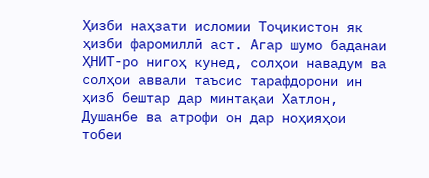Ҳизби наҳзати исломии Тоҷикистон як ҳизби фаромиллӣ аст. Агар шумо баданаи ҲНИТ-ро нигоҳ кунед, солҳои навадум ва солҳои аввали таъсис тарафдорони ин ҳизб бештар дар минтақаи Хатлон, Душанбе ва атрофи он дар ноҳияҳои тобеи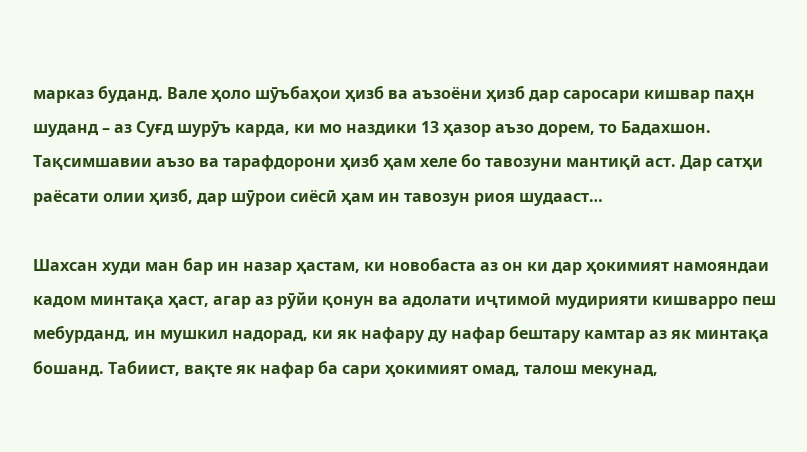марказ буданд. Вале ҳоло шӯъбаҳои ҳизб ва аъзоёни ҳизб дар саросари кишвар паҳн шуданд – аз Суғд шурӯъ карда, ки мо наздики 13 ҳазор аъзо дорем, то Бадахшон. Тақсимшавии аъзо ва тарафдорони ҳизб ҳам хеле бо тавозуни мантиқӣ аст. Дар сатҳи раёсати олии ҳизб, дар шӯрои сиёсӣ ҳам ин тавозун риоя шудааст…

Шахсан худи ман бар ин назар ҳастам, ки новобаста аз он ки дар ҳокимият намояндаи кадом минтақа ҳаст, агар аз рӯйи қонун ва адолати иҷтимоӣ мудирияти кишварро пеш мебурданд, ин мушкил надорад, ки як нафару ду нафар бештару камтар аз як минтақа бошанд. Табиист, вақте як нафар ба сари ҳокимият омад, талош мекунад,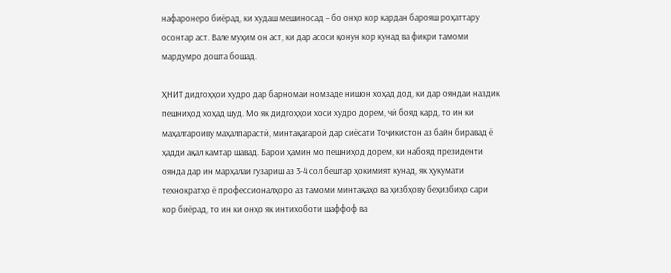нафаронеро биёрад, ки худаш мешиносад – бо онҳо кор кардан барояш роҳаттару осонтар аст. Вале муҳим он аст, ки дар асоси қонун кор кунад ва фикри тамоми мардумро дошта бошад.

ҲНИТ дидгоҳҳои худро дар барномаи номзаде нишон хоҳад дод, ки дар ояндаи наздик пешниҳод хоҳад шуд. Мо як дидгоҳҳои хоси худро дорем, чӣ бояд кард, то ин ки маҳалгароиву маҳалпарастӣ, минтақагароӣ дар сиёсати Тоҷикистон аз байн биравад ё ҳадди ақал камтар шавад. Барои ҳамин мо пешниҳод дорем, ки набояд президенти оянда дар ин марҳалаи гузариш аз 3-4 сол бештар ҳокимият кунад, як ҳукумати технократҳо ё профессионалҳоро аз тамоми минтақаҳо ва ҳизбҳову беҳизбиҳо сари кор биёрад, то ин ки онҳо як интихоботи шаффоф ва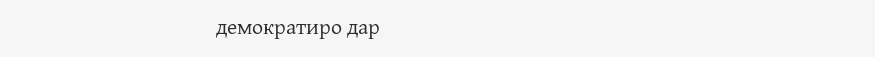демократиро дар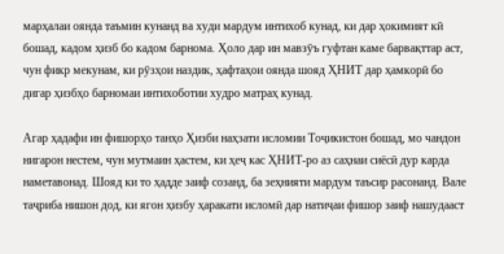марҳалаи оянда таъмин кунанд ва худи мардум интихоб кунад, ки дар ҳокимият кӣ бошад, кадом ҳизб бо кадом барнома. Ҳоло дар ин мавзӯъ гуфтан каме барвақттар аст, чун фикр мекунам, ки рӯзҳои наздик, ҳафтаҳои оянда шояд ҲНИТ дар ҳамкорӣ бо дигар ҳизбҳо барномаи интихоботии худро матраҳ кунад.

Агар ҳадафи ин фишорҳо танҳо Ҳизби наҳзати исломии Тоҷикистон бошад, мо чандон нигарон нестем, чун мутмаин ҳастем, ки ҳеҷ кас ҲНИТ-ро аз саҳнаи сиёсӣ дур карда наметавонад. Шояд ки то ҳадде заиф созанд, ба зеҳнияти мардум таъсир расонанд. Вале таҷриба нишон дод, ки ягон ҳизбу ҳаракати исломӣ дар натиҷаи фишор заиф нашудааст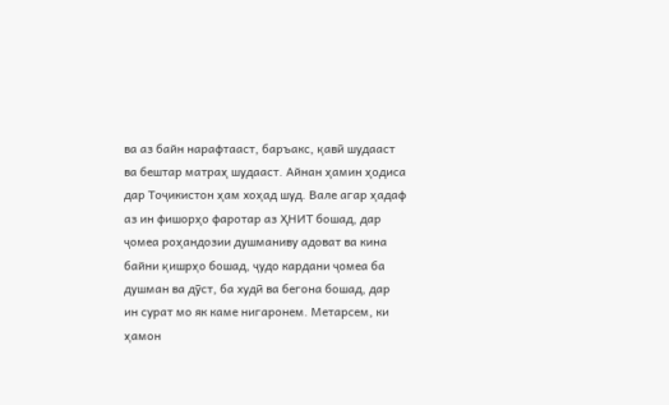ва аз байн нарафтааст, баръакс, қавӣ шудааст ва бештар матраҳ шудааст. Айнан ҳамин ҳодиса дар Тоҷикистон ҳам хоҳад шуд. Вале агар ҳадаф аз ин фишорҳо фаротар аз ҲНИТ бошад, дар ҷомеа роҳандозии душманиву адоват ва кина байни қишрҳо бошад, ҷудо кардани ҷомеа ба душман ва дӯст, ба худӣ ва бегона бошад, дар ин сурат мо як каме нигаронем. Метарсем, ки ҳамон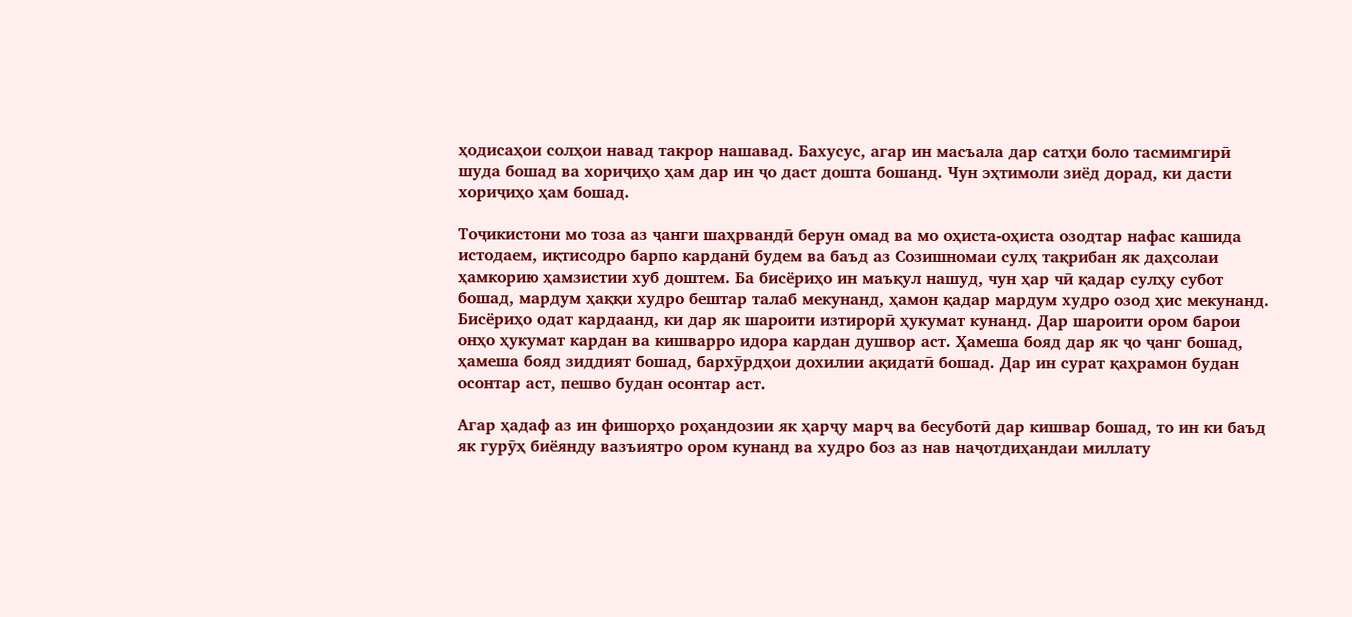ҳодисаҳои солҳои навад такрор нашавад. Бахусус, агар ин масъала дар сатҳи боло тасмимгирӣ шуда бошад ва хориҷиҳо ҳам дар ин ҷо даст дошта бошанд. Чун эҳтимоли зиёд дорад, ки дасти хориҷиҳо ҳам бошад.

Тоҷикистони мо тоза аз ҷанги шаҳрвандӣ берун омад ва мо оҳиста-оҳиста озодтар нафас кашида истодаем, иқтисодро барпо карданӣ будем ва баъд аз Созишномаи сулҳ тақрибан як даҳсолаи ҳамкорию ҳамзистии хуб доштем. Ба бисёриҳо ин маъқул нашуд, чун ҳар чӣ қадар сулҳу субот бошад, мардум ҳаққи худро бештар талаб мекунанд, ҳамон қадар мардум худро озод ҳис мекунанд. Бисёриҳо одат кардаанд, ки дар як шароити изтирорӣ ҳукумат кунанд. Дар шароити ором барои онҳо ҳукумат кардан ва кишварро идора кардан душвор аст. Ҳамеша бояд дар як ҷо ҷанг бошад, ҳамеша бояд зиддият бошад, бархӯрдҳои дохилии ақидатӣ бошад. Дар ин сурат қаҳрамон будан осонтар аст, пешво будан осонтар аст.

Агар ҳадаф аз ин фишорҳо роҳандозии як ҳарҷу марҷ ва бесуботӣ дар кишвар бошад, то ин ки баъд як гурӯҳ биёянду вазъиятро ором кунанд ва худро боз аз нав наҷотдиҳандаи миллату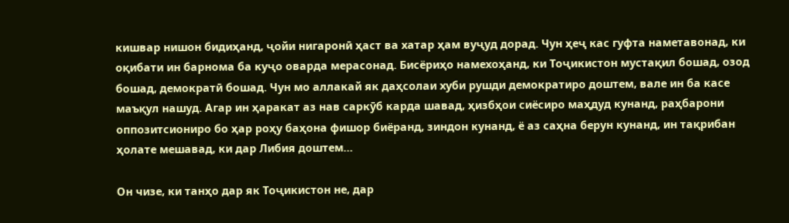кишвар нишон бидиҳанд, ҷойи нигаронӣ ҳаст ва хатар ҳам вуҷуд дорад. Чун ҳеҷ кас гуфта наметавонад, ки оқибати ин барнома ба куҷо оварда мерасонад. Бисёриҳо намехоҳанд, ки Тоҷикистон мустақил бошад, озод бошад, демократӣ бошад. Чун мо аллакай як даҳсолаи хуби рушди демократиро доштем, вале ин ба касе маъқул нашуд. Агар ин ҳаракат аз нав саркӯб карда шавад, ҳизбҳои сиёсиро маҳдуд кунанд, раҳбарони оппозитсиониро бо ҳар роҳу баҳона фишор биёранд, зиндон кунанд, ё аз саҳна берун кунанд, ин тақрибан ҳолате мешавад, ки дар Либия доштем…

Он чизе, ки танҳо дар як Тоҷикистон не, дар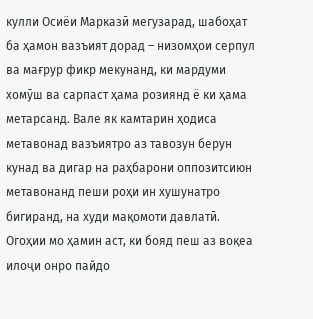кулли Осиёи Марказӣ мегузарад, шабоҳат ба ҳамон вазъият дорад – низомҳои серпул ва мағрур фикр мекунанд, ки мардуми хомӯш ва сарпаст ҳама розиянд ё ки ҳама метарсанд. Вале як камтарин ҳодиса метавонад вазъиятро аз тавозун берун кунад ва дигар на раҳбарони оппозитсиюн метавонанд пеши роҳи ин хушунатро бигиранд, на худи мақомоти давлатӣ. Огоҳии мо ҳамин аст, ки бояд пеш аз воқеа илоҷи онро пайдо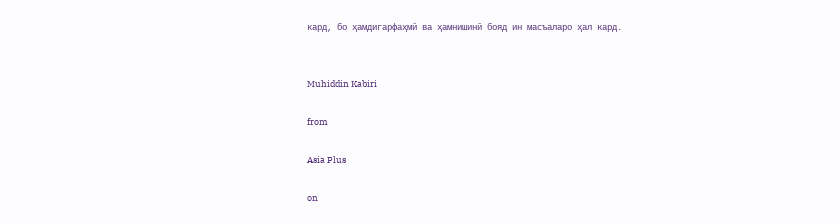кард, бо ҳамдигарфаҳмӣ ва ҳамнишинӣ бояд ин масъаларо ҳал кард.


Muhiddin Kabiri

from

Asia Plus

on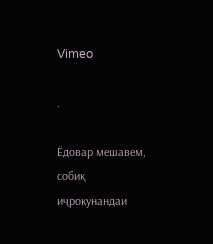Vimeo

.

Ёдовар мешавем, собиқ иҷрокунандаи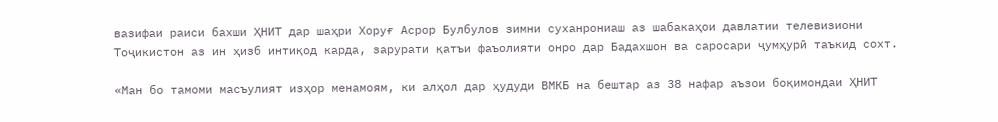вазифаи раиси бахши ҲНИТ дар шаҳри Хоруғ Асрор Булбулов зимни суханрониаш аз шабакаҳои давлатии телевизиони Тоҷикистон аз ин ҳизб интиқод карда, зарурати қатъи фаъолияти онро дар Бадахшон ва саросари ҷумҳурӣ таъкид сохт.

«Ман бо тамоми масъулият изҳор менамоям, ки алҳол дар ҳудуди ВМКБ на бештар аз 38 нафар аъзои боқимондаи ҲНИТ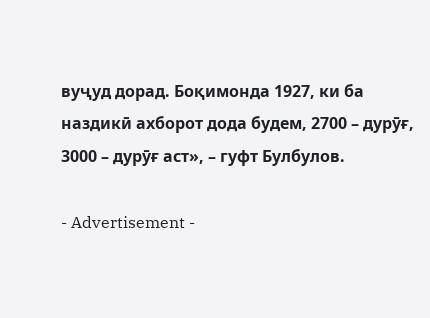вуҷуд дорад. Боқимонда 1927, ки ба наздикӣ ахборот дода будем, 2700 – дурӯғ, 3000 – дурӯғ аст», – гуфт Булбулов.

- Advertisement -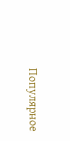Популярное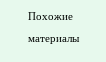Похожие материалы